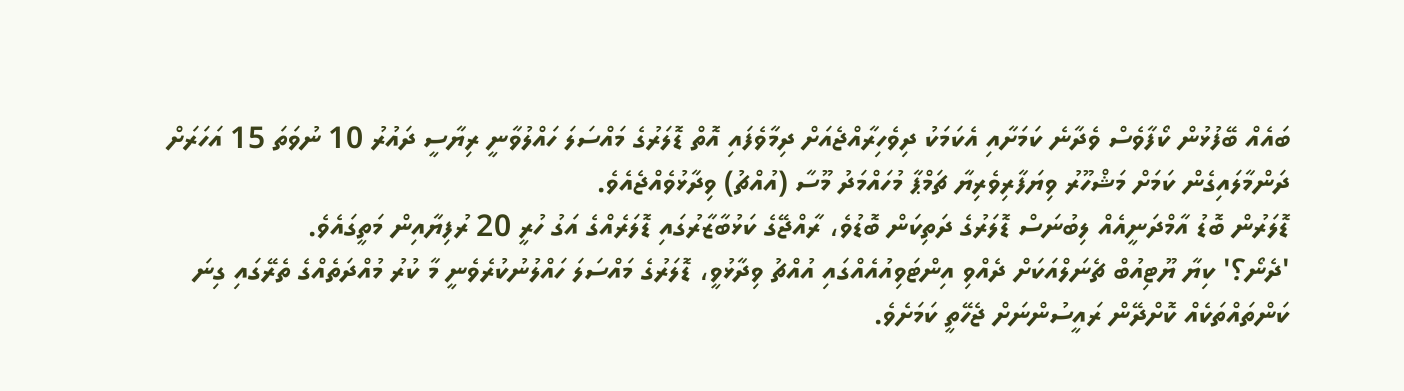ބައެއް ބޭފުޅުން ކޯފާވެސް ވެދާނެ ކަމަށާއި އެކަމަކު ދިވެހިރާއްޖެއަށް ދިމާވެފައި އޮތް ޑޮލަރުގެ މައްސަލަ ހައްލުވާނީ ރިޔާސީ ދައުރު 10 ނުވަތަ 15 އަހަރަށް ދަންމާލައިގެން ކަމަށް މަޝްހޫރު ވިޔަފާރިވެރިޔާ ޗަމްޕާ މުހައްމަދު މޫސާ (އުއްޗު) ވިދާޅުވެއްޖެއެވެ.
ޑޮލަރުން ބޮޑު އާމްދަނީއެއް ލިބުނަސް ޑޮލަރުގެ ދަތިކަން ބޮޑުވެ، ރާއްޖޭގެ ކަޅުބާޒާރުގައި ޑޮލަރެއްގެ އަގު ހުރީ 20 ރުފިޔާއިން މަތީގައެވެ.
'ދެނޯ؟' ކިޔާ ޔޫޓިއުބް ޗެނަލްއަކަށް ދެއްވި އިންޓަވިއުއެއްގައި އުއްޗު ވިދާޅުވީ، ޑޮލަރުގެ މައްސަލަ ހައްލުނުކުރެވެނީ މާ ކުރު މުއްދަތެއްގެ ތެރޭގައި ގިނަ ކަންތައްތަކެއް ކޮށްދޭން ރައީސުންނަށް ޖެހޭތީ ކަމަށެވެ.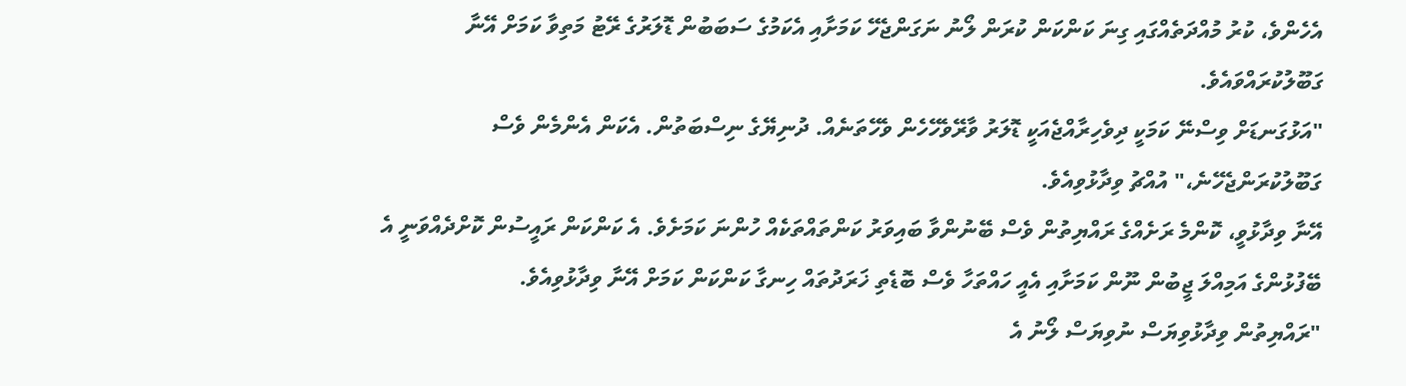އެހެންވެ، ކުރު މުއްދަތެއްގައި ގިނަ ކަންކަން ކުރަން ލޯނު ނަގަންޖެހޭ ކަމަށާއި އެކަމުގެ ސަބަބުން ޑޮލަރުގެ ރޭޓު މަތިވާ ކަމަށް އޭނާ ގަބޫލުކުރައްވައެވެ.
"އަޅުގަނޑަށް ވިސްނޭ ކަމަކީ ދިވެހިރާއްޖެއަކީ ޑޮލަރު ވާރޭވެހޭހެން ވެހޭތަނެއް. ދުނިޔޭގެ ނިސްބަތުން. އެކަން އެންމެން ވެސް ގަބޫލުކުރަންޖެހޭނެ،" އުއްޗު ވިދާޅުވިއެވެ.
އޭނާ ވިދާޅުވީ، ކޮންމެ ރަށެއްގެ ރައްޔިތުން ވެސް ބޭނުންވާ ބައިވަރު ކަންތައްތަކެއް ހުންނަ ކަމަށެވެ. އެ ކަންކަން ރައީސުން ކޮށްދެއްވަނީ އެ ބޭފުޅުންގެ އަމިއްލަ ޖީބުން ނޫން ކަމަށާއި އެއީ ހައްތަހާ ވެސް ބޮޑެތި ޚަރަދުތައް ހިނގާ ކަންކަން ކަމަށް އޭނާ ވިދާޅުވިއެވެ.
"ރައްޔިތުން ވިދާޅުވިޔަސް ނުވިޔަސް ލޯނު އެ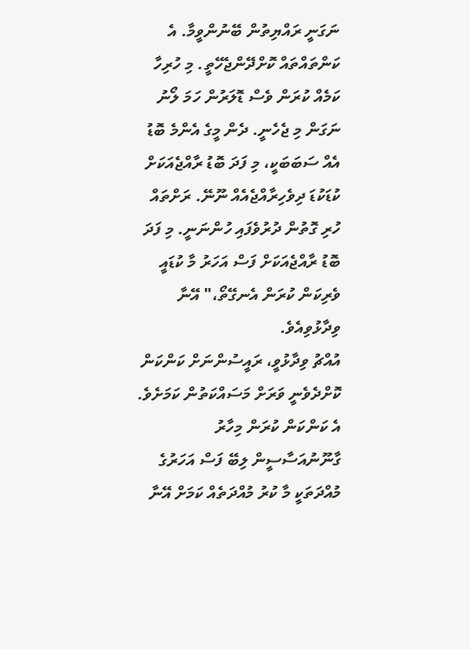ނަގަނީ ރައްޔިތުން ބޭނުންވީމާ. އެ ކަންތައްތައް ކޮށްދޭންޖެހޭތީ. މި ހުރިހާ ކަމެއް ކުރަން ވެސް ޑޮލަރުން ހަމަ ލޯނު ނަގަން މި ޖެހެނީ. ދެން މީގެ އެންމެ ބޮޑު އެއް ސަބަބަކީ، މި ފަދަ ބޮޑު ރާއްޖެއަކަށް ކުޑަކުޑަ ދިވެހިރާއްޖެއެއް ނޫނޭ. ރަށްތައް ހުރި ގޮތުން ދުރުވެފައި ހުންނަނީ. މި ފަދަ ބޮޑު ރާއްޖެއަކަށް ފަސް އަހަރު މާ ކުޑައީ ވެރިކަން ކުރަން އެނގޭތޯ،" އޭނާ ވިދާޅުވިއެވެ.
އުއްޗު ވިދާޅުވީ، ރައީސުންނަށް ކަންކަން ކޮށްދެވެނީ ވަރަށް މަސައްކަތުން ކަމަށެވެ. އެ ކަންކަން ކުރަން މިހާރު ގާނޫނުއަސާސީން ލިބޭ ފަސް އަހަރުގެ މުއްދަތަކީ މާ ކުރު މުއްދަތެއް ކަމަށް އޭނާ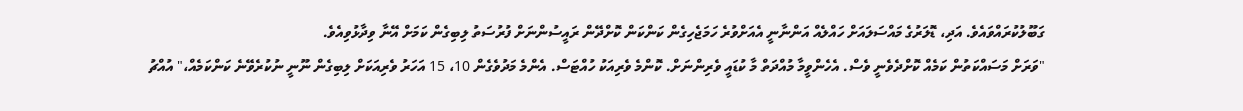ގަބޫލުކުރައްވައެވެ. އަދި، ޑޮލަރުގެ މައްސަލައަށް ހައްލެއް އަންނާނީ އެއަށްވުރެ ހަމަޖެހިގެން ކަންކަން ކޮށްދޭން ރައީސުންނަށް ފުރުސަތު ލިބިގެން ކަމަށް އޭނާ ވިދާޅުވިއެވެ.
"ވަރަށް މަސައްކަތުން ކަމެއް ކޮށްދެވެނީ ވެސް. އެހެންވީމާ މުއްދަތް މާ ކުޑައީ ވެރިންނަށް. ކޮންމެ ވެރިއަކު ހުއްޓަސް. އެންމެ މަދުވެގެން 10، 15 އަހަރު ވެރިއަކަށް ލިބިގެން ނޫނީ ނުކުރެވޭނެ ކަންކަމެއް،" އުއްޗު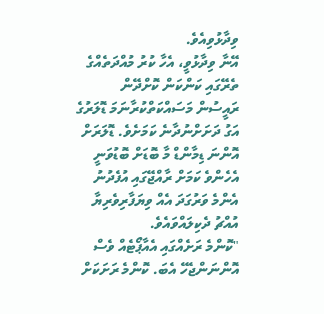ވިދާޅުވިއެވެ.
އޭނާ ވިދާޅުވީ، އެހާ ކުރު މުއްދަތެއްގެ ތެރޭގައި ކަންކަން ކޮށްދޭން ރައީސުން މަސައްކަތްކުރާނަމަ ޑޮލަރުގެ އަގު ދަށަށްނުދާނެ ކަމަށެވެ. ޑޮލަރަށް އޮންނަ ޑިމާންޑް މާ ބޮޑަށް ބޮޑުވަނީ އެހެންވެ ކަމަށް ރާއްޖޭގައި އުފެދުނު އެންމެ ވަރުގަދަ އެއް ވިޔަފާރިވެރިޔާ އުއްޗު ދެކިލައްވައެވެ.
"ކޮންމެ ރަށެއްގައި އެއާޕޯޓެއް ވެސް އޮންނަންޖެހޭ އެބަ. ކޮންމެ ރަށަކަށް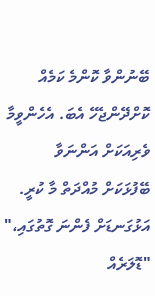ބޭނުންވާ ކޮންމެ ކަމެއް ކޮށްދޭންޖެހޭ އެބަ. އެހެންވީމާ ވެރިއަކަށް އަންނަވާ ބޭފުޅަކަށް މުއްދަތް މާ ކުރީ. އަޅުގަނޑަށް ފެންނަ ގޮތުގައި،"
"ޑޮލަރެއް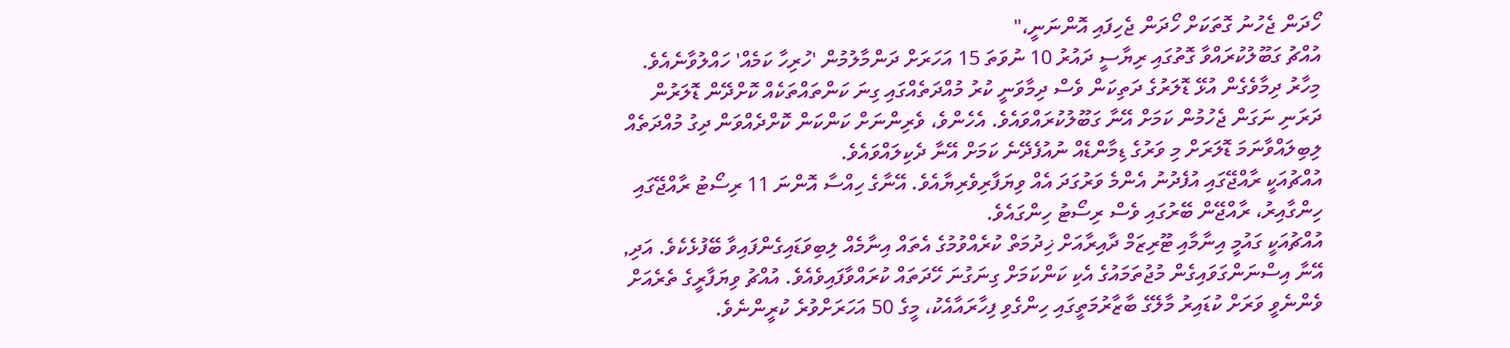ހޯދަން ޖެހުނު ގޮތަކަށް ހޯދަން ޖެހިފައި އޮންނަނީ،"
އުއްޗު ގަބޫލުކުރައްވާ ގޮތުގައި ރިޔާސީ ދައުރު 10 ނުވަތަ 15 އަހަރަށް ދަންމާލުމުން 'ހުރިހާ ކަމެއް' ހައްލުވާނެއެވެ. މިހާރު ދިމާވެގެން އުޅޭ ޑޮލަރުގެ ދަތިކަން ވެސް ދިމާވަނީ ކުރު މުއްދަތެއްގައި ގިނަ ކަންތައްތަކެއް ކޮށްދޭން ޑޮލަރުން ދަރަނި ނަގަން ޖެހުމުން ކަމަށް އޭނާ ގަބޫލުކުރައްވައެވެ. އެހެންވެ، ވެރިންނަށް ކަންކަން ކޮށްދެއްވަން ދިގު މުއްދަތެއް ލިބިލައްވާނަމަ ޑޮލަރަށް މި ވަރުގެ ޑިމާންޑެއް ނުއުފެދޭނެ ކަމަށް އޭނާ ދެކިލައްވައެވެ.
އުއްޗުއަކީ ރާއްޖޭގައި އުފެދުނު އެންމެ ވަރުގަދަ އެއް ވިޔަފާރިވެރިޔާއެވެ. އޭނާގެ ހިއްސާ އޮންނަ 11 ރިސޯޓު ރާއްޖޭގައި ހިންގާއިރު، ރާއްޖޭން ބޭރުގައި ވެސް ރިސޯޓު ހިންގައެވެ.
އުއްޗުއަކީ ގައުމީ އިނާމާއި ޓޫރިޒަމް ދާއިރާއަށް ޚިދުމަތް ކުރެއްވުމުގެ އެތައް އިނާމެއް ލިބިވަޑައިގެންފައިވާ ބޭފުޅެކެވެ. އަދި, އޭނާ އިސްނަންގަވައިގެން މުޖުތަމައުގެ އެކި ކަންކަމަށް ގިނަގުނަ ހޭދަތައް ކުރައްވާފައިވެއެވެ. އުއްޗު ވިޔަފާރީގެ ތެރެއަށް ވެންނެވީ ވަރަށް ކުޑައިރު މާލޭގެ ބާޒާރުމަތީގައި ހިންގެވި ފިހާރައާއެކު، މީގެ 50 އަހަރަށްވުރެ ކުރީންނެވެ.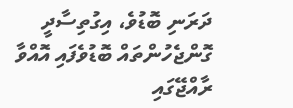ދަރަނި ބޮޑުވެ، އިގުތިސާދީ ގޮންޖެހުންތައް ބޮޑުވެފައި އޮއްވާ ރާއްޖޭގައި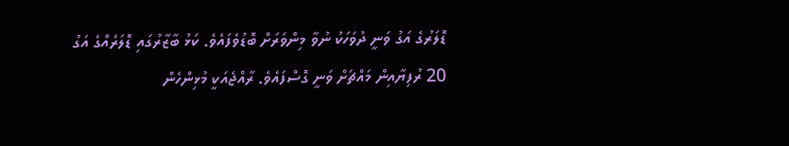ޑޮލަރުގެ އަގު ވަނީ ދުވަހަކު ނުވާ މިންވަރަށް ބޮޑުވެފައެވެ. ކަޅު ބާޒާރުގައި ޑޮލަރެއްގެ އަގު 20 ރުފިޔާއިން މައްޗަށް ވަނީ ގޮސްފައެވެ. ރާއްޖެއަކީ މުޅިންހެން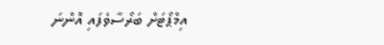އިމްޕޯޓަށް ބަރޯސާވެފައި އޮންނަ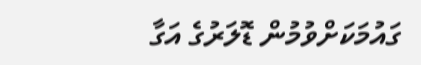ގައުމަކަށްވުމުން ޑޮލަރުގެ އަގާ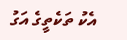އެކު ތަކެތީގެ އަގު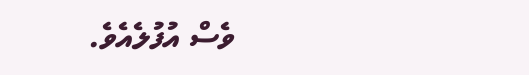ވެސް އުފުލެއެވެ.